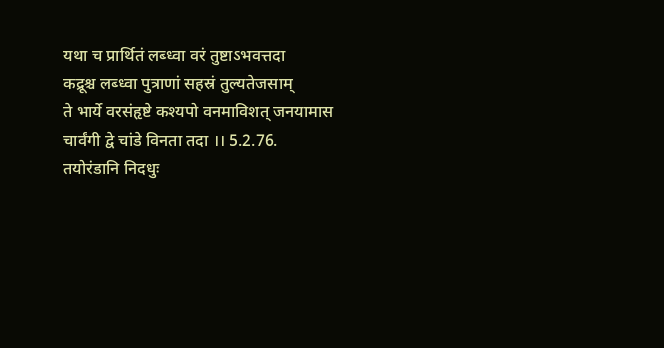यथा च प्रार्थितं लब्ध्वा वरं तुष्टाऽभवत्तदा
कद्रूश्च लब्ध्वा पुत्राणां सहस्रं तुल्यतेजसाम्
ते भार्ये वरसंहृष्टे कश्यपो वनमाविशत् जनयामास चार्वंगी द्वे चांडे विनता तदा ।। 5.2.76.
तयोरंडानि निदधुः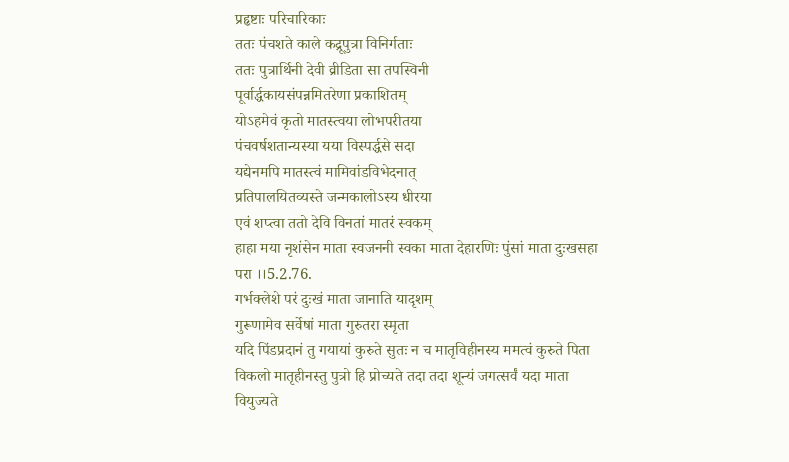प्रहृष्टाः परिचारिकाः
ततः पंचशते काले कद्रूपुत्रा विनिर्गताः
ततः पुत्रार्थिनी देवी व्रीडिता सा तपस्विनी
पूर्वार्द्धकायसंपन्नमितरेणा प्रकाशितम्
योऽहमेवं कृतो मातस्त्वया लोभपरीतया
पंचवर्षशतान्यस्या यया विस्पर्द्धसे सदा
यद्येनमपि मातस्त्वं मामिवांडविभेदनात्
प्रतिपालयितव्यस्ते जन्मकालोऽस्य धीरया
एवं शप्त्वा ततो देवि विनतां मातरं स्वकम्
हाहा मया नृशंसेन माता स्वजननी स्वका माता देहारणिः पुंसां माता दुःखसहा परा ।।5.2.76.
गर्भक्लेशे परं दुःखं माता जानाति यादृशम्
गुरूणामेव सर्वेषां माता गुरुतरा स्मृता
यदि पिंडप्रदानं तु गयायां कुरुते सुतः न च मातृविहीनस्य ममत्वं कुरुते पिता
विकलो मातृहीनस्तु पुत्रो हि प्रोच्यते तदा तदा शून्यं जगत्सर्वं यदा माता वियुज्यते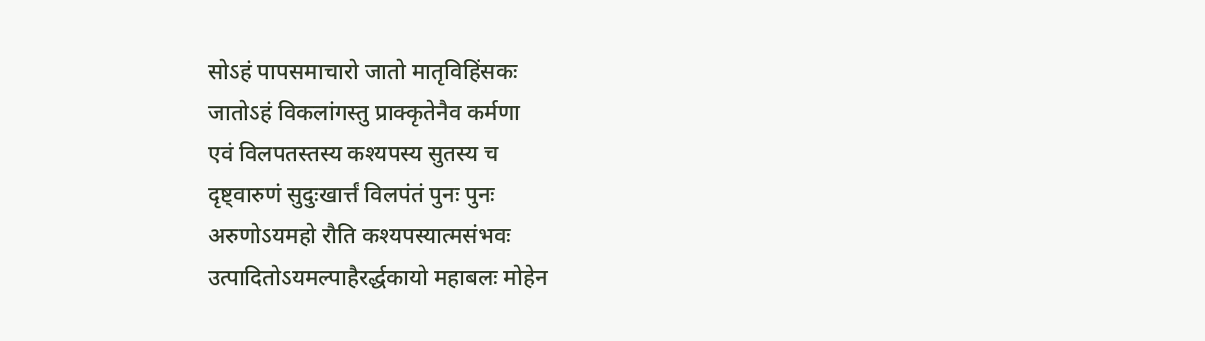सोऽहं पापसमाचारो जातो मातृविहिंसकः
जातोऽहं विकलांगस्तु प्राक्कृतेनैव कर्मणा
एवं विलपतस्तस्य कश्यपस्य सुतस्य च
दृष्ट्वारुणं सुदुःखार्त्तं विलपंतं पुनः पुनः
अरुणोऽयमहो रौति कश्यपस्यात्मसंभवः
उत्पादितोऽयमल्पाहैरर्द्धकायो महाबलः मोहेन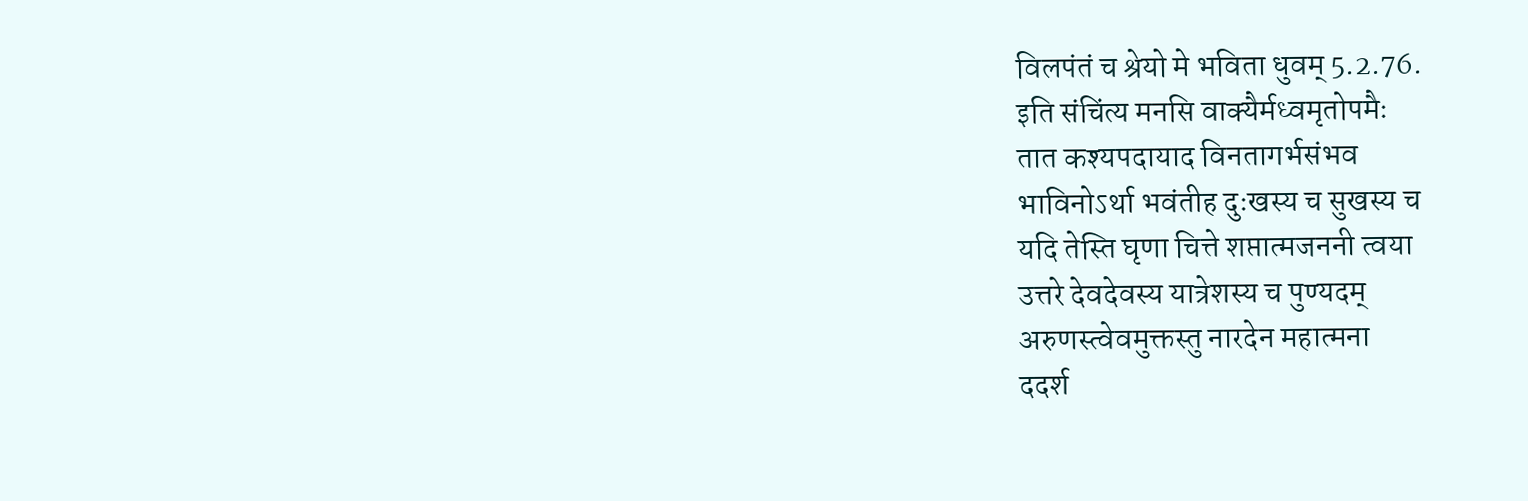विलपंतं च श्रेयो मे भविता धुवम् 5.2.76.
इति संचिंत्य मनसि वाक्यैर्मध्वमृतोपमैः
तात कश्यपदायाद विनतागर्भसंभव
भाविनोऽर्था भवंतीह दुःखस्य च सुखस्य च
यदि तेस्ति घृणा चित्ते शप्तात्मजननी त्वया
उत्तरे देवदेवस्य यात्रेशस्य च पुण्यदम्
अरुणस्त्वेवमुक्तस्तु नारदेन महात्मना
ददर्श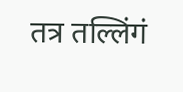तत्र तल्लिंगं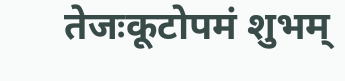तेजःकूटोपमं शुभम्